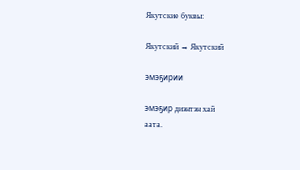Якутские буквы:

Якутский → Якутский

эмэҕирии

эмэҕир диэнтэн хай
аата.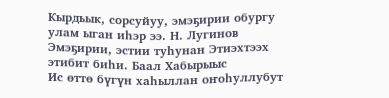Кырдьык, сорсуйуу, эмэҕирии обургу улам ыган иһэр ээ. Н. Лугинов
Эмэҕирии, эстии туһунан Этиэхтээх этибит биһи. Баал Хабырыыс
Ис өттө бүгүн хаһыллан оҥоһуллубут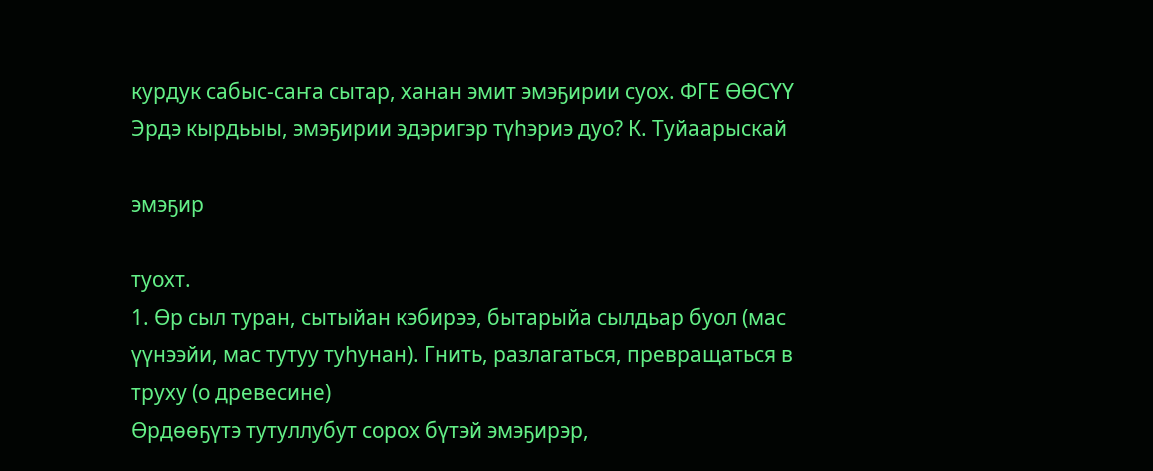курдук сабыс-саҥа сытар, ханан эмит эмэҕирии суох. ФГЕ ӨӨСҮҮ
Эрдэ кырдьыы, эмэҕирии эдэригэр түһэриэ дуо? К. Туйаарыскай

эмэҕир

туохт.
1. Өр сыл туран, сытыйан кэбирээ, бытарыйа сылдьар буол (мас үүнээйи, мас тутуу туһунан). Гнить, разлагаться, превращаться в труху (о древесине)
Өрдөөҕүтэ тутуллубут сорох бүтэй эмэҕирэр,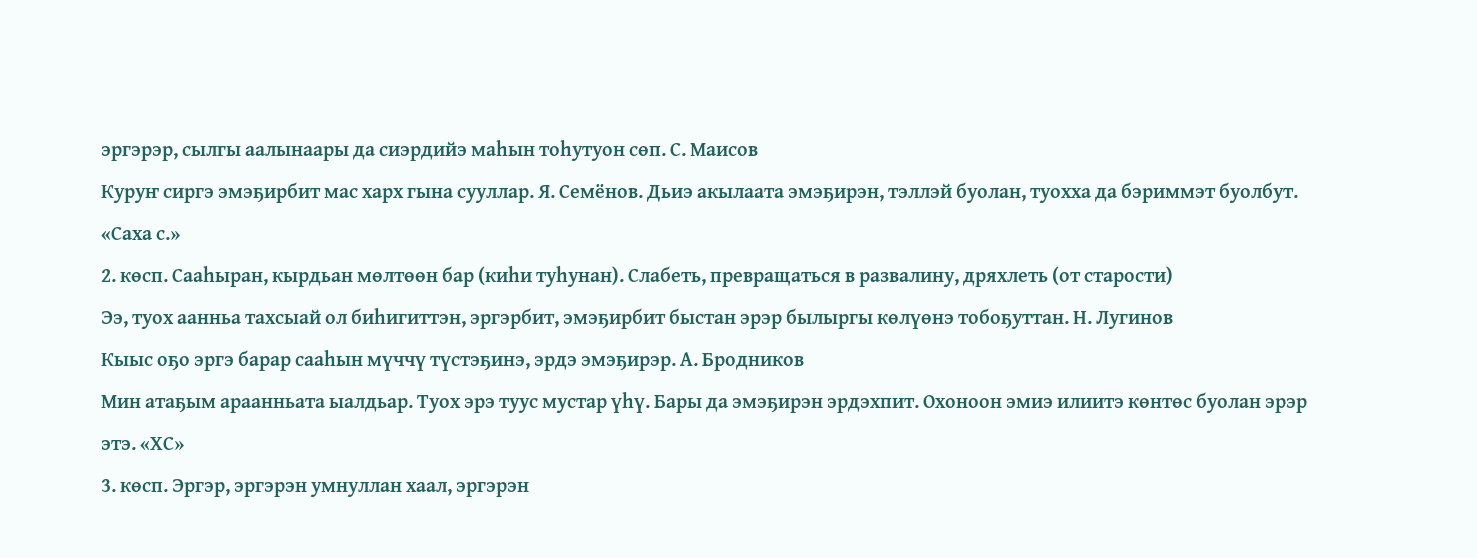эргэрэр, сылгы аалынаары да сиэрдийэ маһын тоһутуон сөп. С. Маисов
Куруҥ сиргэ эмэҕирбит мас харх гына сууллар. Я. Семёнов. Дьиэ акылаата эмэҕирэн, тэллэй буолан, туохха да бэриммэт буолбут. «Саха с.»
2. көсп. Сааһыран, кырдьан мөлтөөн бар (киһи туһунан). Слабеть, превращаться в развалину, дряхлеть (от старости)
Ээ, туох аанньа тахсыай ол биһигиттэн, эргэрбит, эмэҕирбит быстан эрэр былыргы көлүөнэ тобоҕуттан. Н. Лугинов
Кыыс оҕо эргэ барар сааһын мүччү түстэҕинэ, эрдэ эмэҕирэр. А. Бродников
Мин атаҕым араанньата ыалдьар. Туох эрэ туус мустар үһү. Бары да эмэҕирэн эрдэхпит. Охоноон эмиэ илиитэ көнтөс буолан эрэр этэ. «ХС»
3. көсп. Эргэр, эргэрэн умнуллан хаал, эргэрэн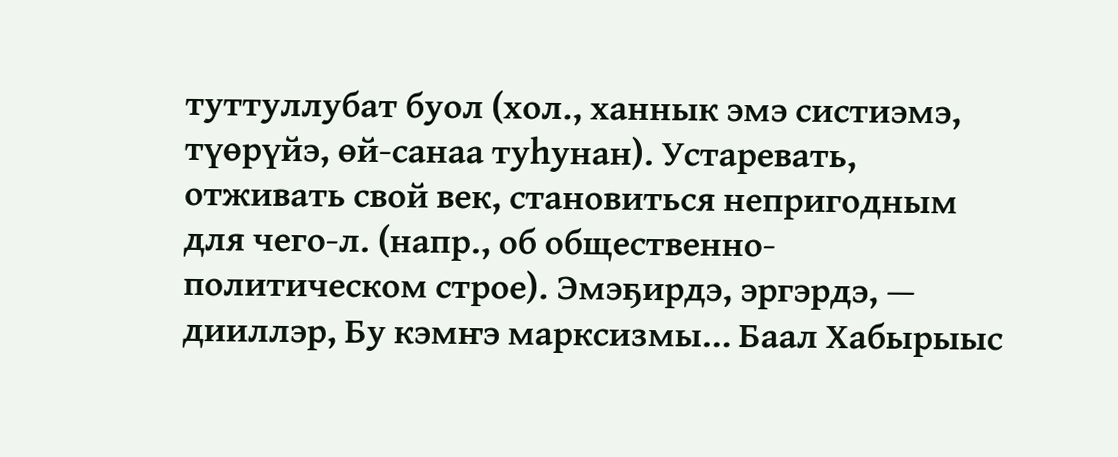туттуллубат буол (хол., ханнык эмэ систиэмэ, түөрүйэ, өй-санаа туһунан). Устаревать, отживать свой век, становиться непригодным для чего-л. (напр., об общественно-политическом строе). Эмэҕирдэ, эргэрдэ, — дииллэр, Бу кэмҥэ марксизмы… Баал Хабырыыс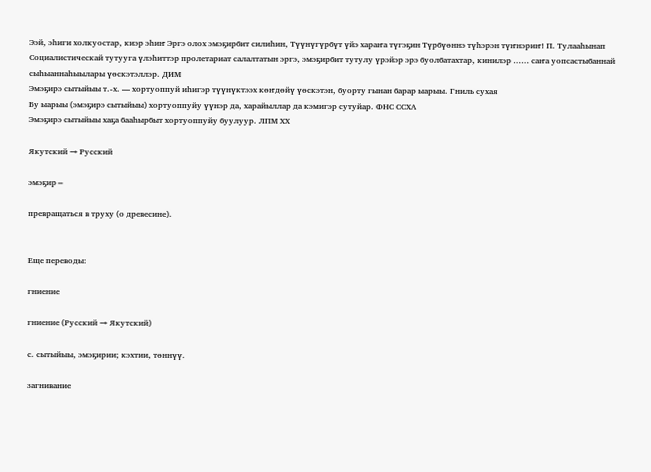Ээй, эһиги холкуостар, киэр эһиҥ Эргэ олох эмэҕирбит силиһин, Түүнүгүрбүт үйэ хараҥа түгэҕин Түрбүөннэ түһэрэн түҥнэриҥ! П. Тулааһынап
Социалистическай тутууга үлэһиттэр пролетариат салалтатын эргэ, эмэҕирбит тутулу үрэйэр эрэ буолбатахтар, кинилэр …… саҥа уопсастыбаннай сыһыаннаһыылары үөскэтэллэр. ДИМ
Эмэҕирэ сытыйыы т.-х. — хортуоппуй иһигэр түүнүктээх көҥдөйү үөскэтэн, буорту гынан барар ыарыы. Гниль сухая
Бу ыарыы (эмэҕирэ сытыйыы) хортуоппуйу үүнэр да, харайыллар да кэмигэр сутуйар. ФНС ССХА
Эмэҕирэ сытыйыы хаҕа бааһырбыт хортуоппуйу буулуур. ЛПМ ХХ

Якутский → Русский

эмэҕир=

превращаться в труху (о древесине).


Еще переводы:

гниение

гниение (Русский → Якутский)

с. сытыйыы, эмэҕирии; кэхтии, төннүү.

загнивание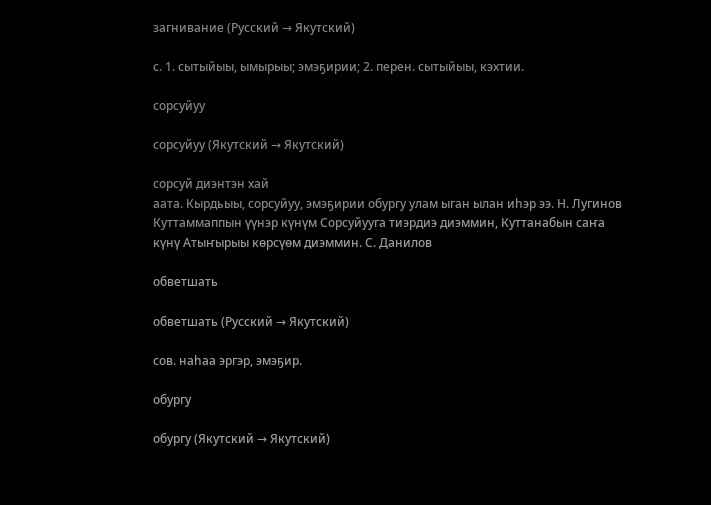загнивание (Русский → Якутский)

с. 1. сытыйыы, ымырыы; эмэҕирии; 2. перен. сытыйыы, кэхтии.

сорсуйуу

сорсуйуу (Якутский → Якутский)

сорсуй диэнтэн хай
аата. Кырдьыы, сорсуйуу, эмэҕирии обургу улам ыган ылан иһэр ээ. Н. Лугинов
Куттаммаппын үүнэр күнүм Сорсуйууга тиэрдиэ диэммин, Куттанабын саҥа күнү Атыҥырыы көрсүөм диэммин. С. Данилов

обветшать

обветшать (Русский → Якутский)

сов. наһаа эргэр, эмэҕир.

обургу

обургу (Якутский → Якутский)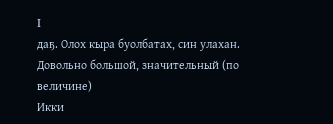I
даҕ. Олох кыра буолбатах, син улахан. Довольно большой, значительный (по величине)
Икки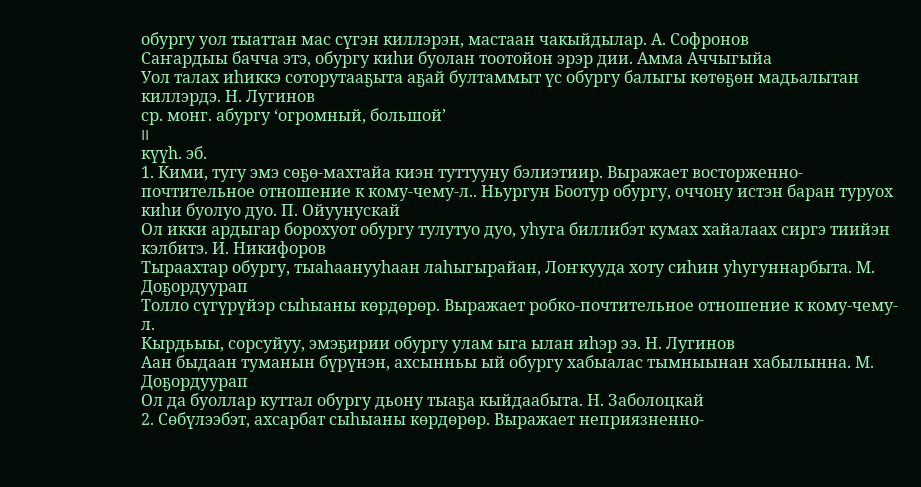обургу уол тыаттан мас сүгэн киллэрэн, мастаан чакыйдылар. А. Софронов
Саҥардыы бачча этэ, обургу киһи буолан тоотойон эрэр дии. Амма Аччыгыйа
Уол талах иһиккэ соторутааҕыта аҕай бултаммыт үс обургу балыгы көтөҕөн мадьалытан киллэрдэ. Н. Лугинов
ср. монг. абургу ‘огромный, большой’
II
күүһ. эб.
1. Кими, тугу эмэ сөҕө-махтайа киэн туттууну бэлиэтиир. Выражает восторженно-почтительное отношение к кому-чему-л.. Ньургун Боотур обургу, оччону истэн баран туруох киһи буолуо дуо. П. Ойуунускай
Ол икки ардыгар борохуот обургу тулутуо дуо, уһуга биллибэт кумах хайалаах сиргэ тиийэн кэлбитэ. И. Никифоров
Тыраахтар обургу, тыаһаанууһаан лаһыгырайан, Лоҥкууда хоту сиһин уһугуннарбыта. М. Доҕордуурап
Толло сүгүрүйэр сыһыаны көрдөрөр. Выражает робко-почтительное отношение к кому-чему-л.
Кырдьыы, сорсуйуу, эмэҕирии обургу улам ыга ылан иһэр ээ. Н. Лугинов
Аан быдаан туманын бүрүнэн, ахсынньы ый обургу хабыалас тымныынан хабылынна. М. Доҕордуурап
Ол да буоллар куттал обургу дьону тыаҕа кыйдаабыта. Н. Заболоцкай
2. Сөбүлээбэт, ахсарбат сыһыаны көрдөрөр. Выражает неприязненно-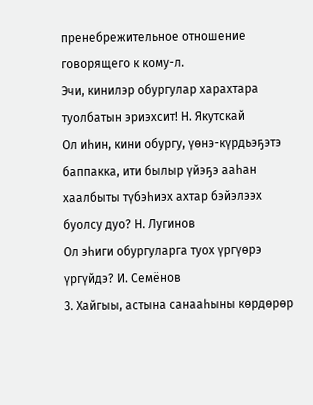пренебрежительное отношение говорящего к кому-л.
Эчи, кинилэр обургулар харахтара туолбатын эриэхсит! Н. Якутскай
Ол иһин, кини обургу, үөнэ-күрдьэҕэтэ баппакка, ити былыр үйэҕэ ааһан хаалбыты түбэһиэх ахтар бэйэлээх буолсу дуо? Н. Лугинов
Ол эһиги обургуларга туох үргүөрэ үргүйдэ? И. Семёнов
3. Хайгыы, астына санааһыны көрдөрөр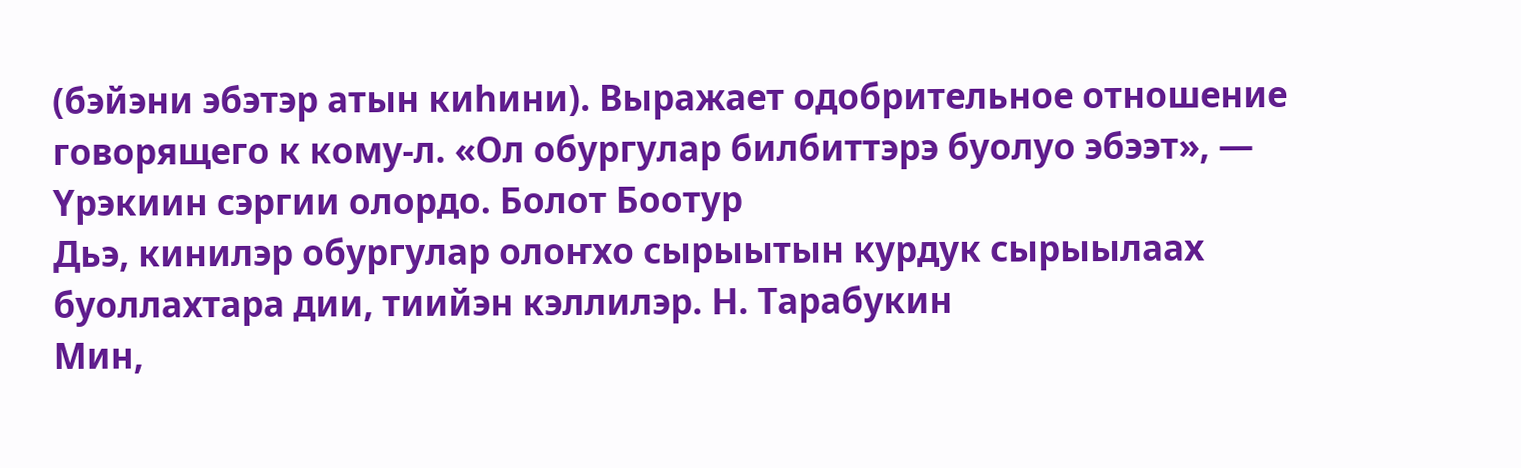(бэйэни эбэтэр атын киһини). Выражает одобрительное отношение говорящего к кому-л. «Ол обургулар билбиттэрэ буолуо эбээт», — Үрэкиин сэргии олордо. Болот Боотур
Дьэ, кинилэр обургулар олоҥхо сырыытын курдук сырыылаах буоллахтара дии, тиийэн кэллилэр. Н. Тарабукин
Мин,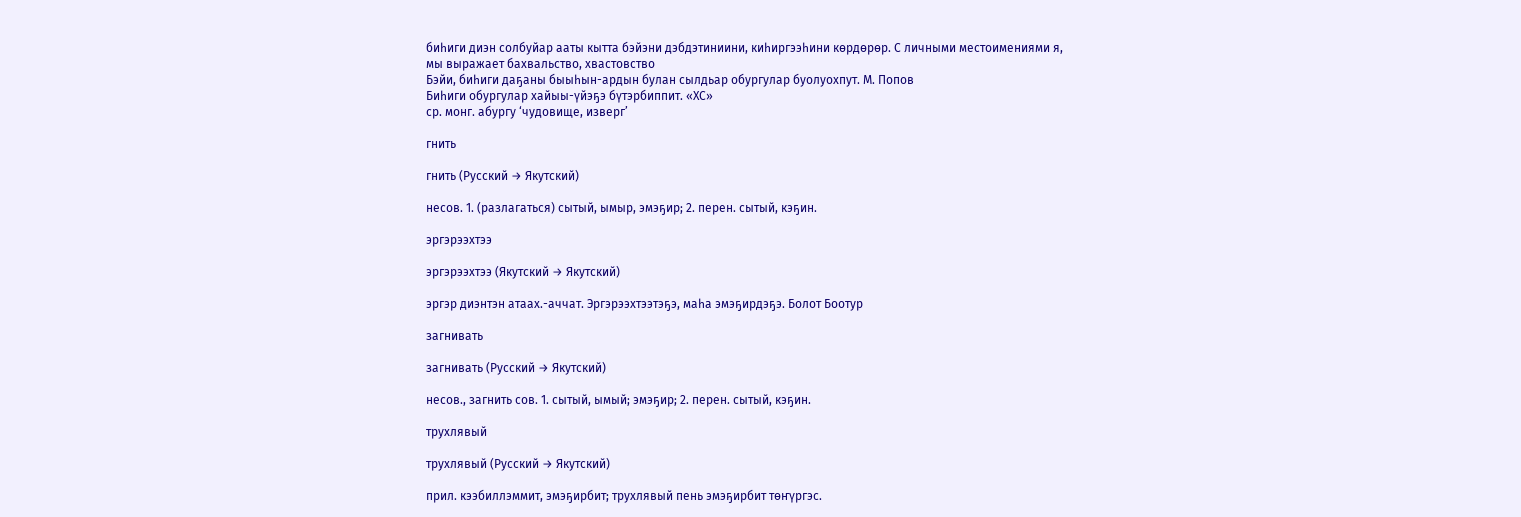биһиги диэн солбуйар ааты кытта бэйэни дэбдэтиниини, киһиргээһини көрдөрөр. С личными местоимениями я, мы выражает бахвальство, хвастовство
Бэйи, биһиги даҕаны быыһын-ардын булан сылдьар обургулар буолуохпут. М. Попов
Биһиги обургулар хайыы-үйэҕэ бүтэрбиппит. «ХС»
ср. монг. абургу ‘чудовище, изверг’

гнить

гнить (Русский → Якутский)

несов. 1. (разлагаться) сытый, ымыр, эмэҕир; 2. перен. сытый, кэҕин.

эргэрээхтээ

эргэрээхтээ (Якутский → Якутский)

эргэр диэнтэн атаах.-аччат. Эргэрээхтээтэҕэ, маһа эмэҕирдэҕэ. Болот Боотур

загнивать

загнивать (Русский → Якутский)

несов., загнить сов. 1. сытый, ымый; эмэҕир; 2. перен. сытый, кэҕин.

трухлявый

трухлявый (Русский → Якутский)

прил. кээбиллэммит, эмэҕирбит; трухлявый пень эмэҕирбит төҥүргэс.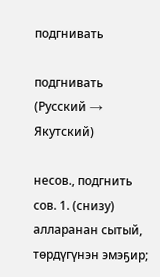подгнивать

подгнивать (Русский → Якутский)

несов., подгнить сов. 1. (снизу) алларанан сытый, төрдүгүнэн эмэҕир;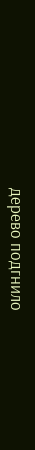дерево подгнило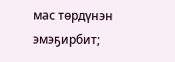мас төрдүнэн эмэҕирбит;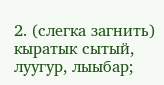2. (слегка загнить) кыратык сытый, луугур, лыыбар;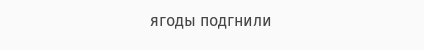ягоды подгнили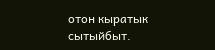отон кыратык сытыйбыт.